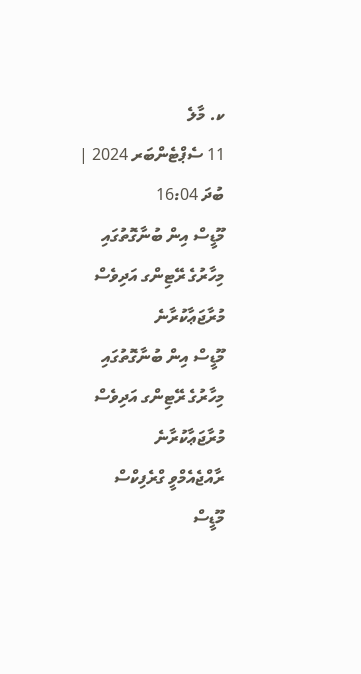ކ. މާލެ
11 ސެޕްޓެންބަރ 2024 | ބުދަ 16:04
މޫޑީސް އިން ބުނާގޮތުގައި މިހާރުގެ ރޭޓިންގ އަދިވެސް މުރާޖަޢާކުރާނެ
މޫޑީސް އިން ބުނާގޮތުގައި މިހާރުގެ ރޭޓިންގ އަދިވެސް މުރާޖަޢާކުރާނެ
ރާއްޖެއެމްވީ ގްރެފިކްސް
މޫޑީސް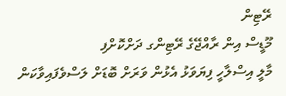ރޭޓިން
މޫޑީސް އިން ރާއްޖޭގެ ރޭޓިންގ ދަށްކޮށްފި
މާލީ އިސްލާހީ ފިޔަވަޅު އެޅުން ވަރަށް ބޮޑަށް ލަސްވެފައިވާކަން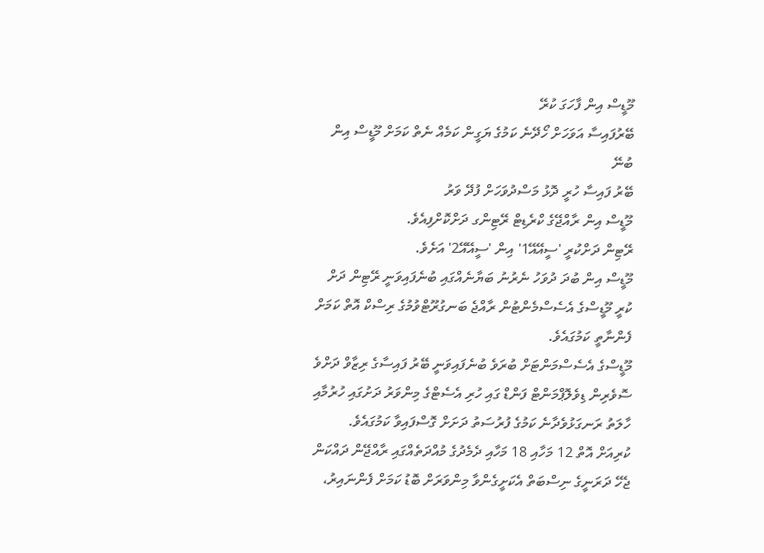މޫޑީސް އިން ފާހަގަ ކުރޭ
ބޭރުފައިސާ އަވަހަށް ހޯދޭނެ ކަމުގެ ޔަގީން ކަމެއް ނެތް ކަމަށް މޫޑީސް އިން ބުނޭ
ބޭރު ފައިސާ ހުރީ ދޮޅު މަސްދުވަހަށް ފުދޭ ވަރު
މޫޑީސް އިން ރާއްޖޭގެ ކްރެޑިޓް ރޭޓިންގ ދަށްކޮށްފިއެވެ.
ރޭޓިން ދަށްކުރީ 'ސީއޭއޭ1' އިން 'ސީއޭއޭ2' އަށެވެ.
މޫޑީސް އިން ބުދަ ދުވަހު ނެރުނު ބަޔާނެއްގައި ބުނެފައިވަނީ ރޭޓިން ދަށް ކުރީ މޫޑީސްގެ އެސެސްމެންޓުން ރާއްޖެ ބަނގުރޫޓްވުމުގެ ރިސްކް އޮތް ކަމަށް ފެންނާތީ ކަމުގައެވެ.
މޫޑީސްގެ އެސެސްމަންޓަށް ބުރަވެ ބުނެފައިވަނީ ބޭރު ފައިސާގެ ރިޒާވް ދަށްވެ ސޮވެރިން ޑިވެލޮޕްމަންޓް ފަންޑް ގައި ހުރި އެސެޓްގެ މިންވަރު ދަށުގައި ހުރުމާއި ހާލަތު ރަނގަޅުވެދާނެ ކަމުގެ ފުރުސަތު ދަށަށް ގޮސްފައިވާ ކަމުގައެވެ.
ކުރިއަށް އޮތް 12 މަހާއި 18 މަހާއި ދެމެދުގެ މުއްދަތެއްގައި ރާއްޖޭން ދައްކަން ޖެހޭ ދަރަނީގެ ނިސްބަތް އެކަށީގެންވާ މިންވަރަށް ބޮޑު ކަމަށް ފެންނައިރު،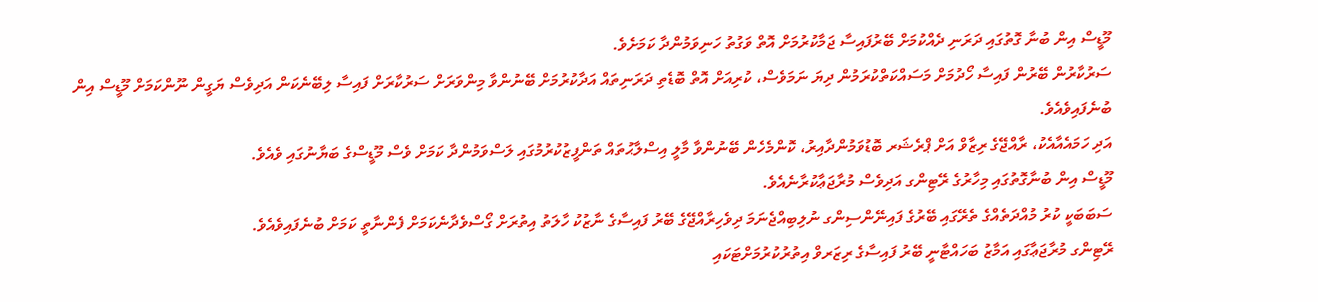މޫޑީސް އިން ބުނާ ގޮތުގައި ދަރަނި ދެއްކުމަށް ބޭރުފައިސާ ޖަމާކުރުމަށް އޮތް ވަގުތު ހަނިވަމުންދާ ކަމަށެވެ.
ސަރުކާރުން ބޭރުން ފައިސާ ހޯދުމަށް މަސައްކަތްކުރަމުން ދިޔަ ނަމަވެސް، ކުރިއަށް އޮތް ބޮޑެތި ދަރަނިތައް އަދާކުރުމަށް ބޭނުންވާ މިންވަރަށް ސަރުކާރަށް ފައިސާ ލިބޭނެކަން އަދިވެސް ޔަގީން ނޫންކަމަށް މޫޑީސް އިން ބުނެފައިވެއެވެ.
އަދި ހަމައެއާއެކު، ރާއްޖޭގެ ރިޒާވް އަށް ޕްރެޝަރ ބޮޑުވަމުންދާއިރު، ކޮންމެހެން ބޭނުންވާ މާލީ އިސްލާޙުތައް ތަންފީޒުކުރުމުގައި ލަސްވަމުންދާ ކަމަށް ވެސް މޫޑީސްގެ ބަޔާނުގައި ވެއެވެ.
މޫޑީސް އިން ބުނާގޮތުގައި މިހާރުގެ ރޭޓިންގ އަދިވެސް މުރާޖަޢާކުރާނެއެވެ.
ސަބަބަކީ ކުރު މުއްދަތެއްގެ ތެރޭގައި ބޭރުގެ ފައިނޭންސިންގ ނުލިބިއްޖެނަމަ ދިވެހިރާއްޖޭގެ ބޭރު ފައިސާގެ ނާޒުކު ހާލަތު އިތުރަށް ގޯސްވެދާނެކަމަށް ފެންނާތީ ކަމަށް ބުނެފައިވެއެވެ.
ރޭޓިންގ މުރާޖަޢާގައި އަމާޒު ބަހައްޓާނީ ބޭރު ފައިސާގެ ރިޒަރވް އިތުރުކުރުމަށްޓަކައި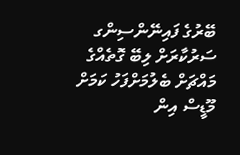ބޭރުގެ ފައިނޭންސިންގ ސަރުކާރަށް ލިބޭ ގޮތެއްގެ މައްޗަށް ބެލުމަށްފަހު ކަމަށް މޫޑީސް އިން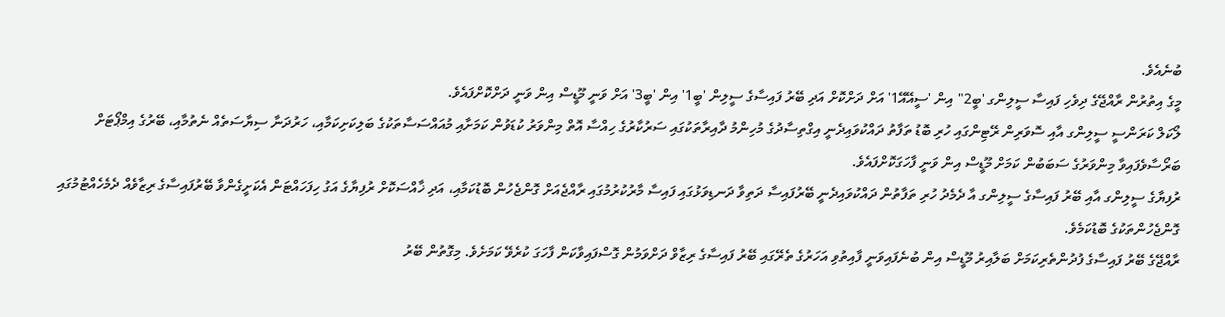ބުނެއެވެ.
މީގެ އިތުރުން ރާއްޖޭގެ ދިވެހި ފައިސާ ސީލިންގ 'ބީ2" އިން 'ސީއޭއޭ1' އަށް ދަށްކޮށް އަދި ބޭރު ފައިސާގެ ސީލިން 'ބީ1' އިން 'ބީ3' އަށް ވަނީ މޫޑީސް އިން ވަނީ ދަށްކޮށްފައެވެ.
ލޯކަލް ކަރަންސީ ސީލިންގ އާއި ސޮވަރިން ރޭޓިންގައި ހުރި ބޮޑު ތަފާތު ދައްކުވައިދެނީ އިގްތިސާދުގެ މުހިންމު ދާއިރާތަކުގައި ސަރުކާރުގެ ހިއްސާ އޮތް މިންވަރު ކުޑަވުން ކަމަށާއި މުއައްސަސާތަކުގެ ބަލިކަށިކަމާއި، ހަރުދަނާ ސިޔާސަތެއް ނެތުމާއި، ބޭރުގެ އިމްޕޯޓަށް ބަރޯސާވެފައިވާ މިންވަރުގެ ސަބަބުން ކަމަށް މޫޑީސް އިން ވަނީ ފާހަގަކޮށްފައެވެ.
ރުފިޔާގެ ސީލިންގ އާއި ބޭރު ފައިސާގެ ސީލިންގ އާ ދެމެދު ހުރި ތަފާތުން ދައްކުވައިދެނީ ބޭރުފައިސާ ދަތިވާ ދަނޑިވަޅުގައި ފައިސާ މާރުކުރުމުގައި ރާއްޖެއަށް ގޮންޖެހުން ބޮޑުކަމާއި، އަދި ޚާއްސަކޮށް ރުފިޔާގެ އަގު ހިފަހައްޓަން އެކަށީގެންވާ ބޭރުފައިސާގެ ރިޒާވެއް ދެމެހެއްޓުމުގައި ގޮންޖެހުންތަކުގެ ބޮޑުކަމެވެ.
ރާއްޖޭގެ ބޭރު ފައިސާގެ ފުދުންތެރިކަމަށް ބަލާއިރު މޫޑީސް އިން ބުނެފައިވަނީ ފާއިތުވި އަހަރުގެ ތެރޭގައި ބޭރު ފައިސާގެ ރިޒާވް ދަށްވަމުން ގޮސްފައިވާކަން ފާހަގަ ކުރެވޭ ކަމަށެވެ. މިގޮތުން ބޭރު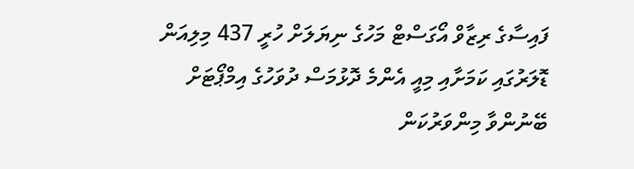ފައިސާގެ ރިޒާވް އޯގަސްޓް މަހުގެ ނިޔަލަށް ހުރީ 437 މިލިއަން ޑޮލަރުގައި ކަމަށާއި މިއީ އެންމެ ދޮޅުމަސް ދުވަހުގެ އިމްޕޯޓަށް ބޭނުންވާ މިންވަރުކަން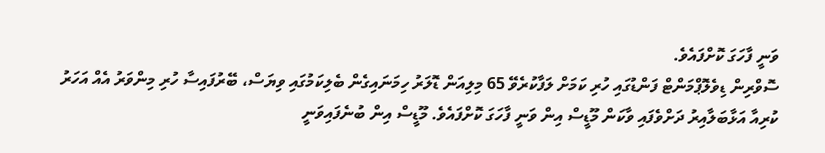ވަނީ ފާހަގަ ކޮށްފައެވެ.
ސޮވްރިން ޑިވެލޮޕްމަންޓް ފަންޑުގައި ހުރި ކަމަށް ލަފާކުރެވޭ 65 މިލިއަން ޑޮލަރު ހިމަނައިގެން ބެލިކަމުގައި ވިޔަސް، ބޭރުފައިސާ ހުރި މިންވަރު އެއް އަހަރު ކުރިއާ އަޅާބަލާއިރު ދަށްވެފައި ވާކަން މޫޑީސް އިން ވަނީ ފާހަގަ ކޮށްފައެވެ. މޫޑީސް އިން ބުނެފައިވަނީ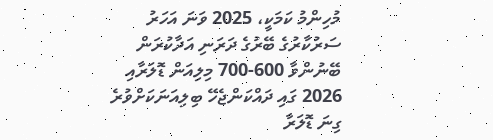މުހިންމު ކަމަކީ، 2025 ވަނަ އަހަރު ސަރުކާރުގެ ބޭރުގެ ދަރަނި އަދާކުރަން ބޭނުންވާ 600-700 މިލިއަން ޑޮލަރާއި 2026 ގައި ދައްކަންޖެހޭ ބިލިއަނަކަށްވުރެ ގިނަ ޑޮލަރާ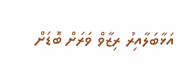އަޅާބަލާއިރު ރިޒާވް ވަރަށް ބޮޑަށް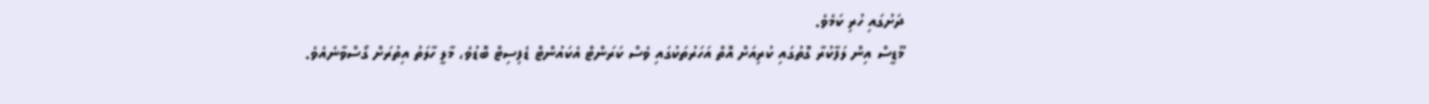ދަށުގައި ހުރި ކަމެވެ.
މޫޑީސް އިން ލަފާކުރާ ގޮތުގައި ކުރިއަށް އޮތް އަހަރުތަކުގައި ވެސް ކަރަންޓް އެކައުންޓް ޑެފިސިޓް ބޮޑުވެ، މާލީ ހާލަތު އިތުރަށް ގޯސްވާނެއެވެ.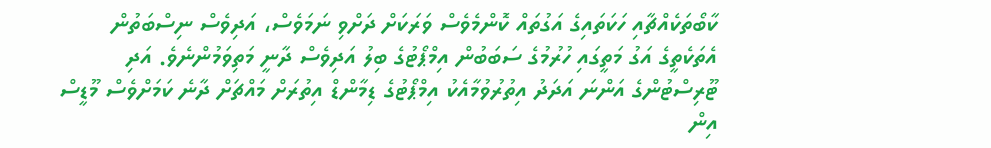ކާބޯތަކެއްޗާއި ހަކަތައިގެ އަގުތައް ކޮންމެވެސް ވަރަކަށް ދަށްވި ނަމަވެސް، އަދިވެސް ނިސްބަތުން އެތަކެތީގެ އަގު މަތީގައި ހުރުމުގެ ސަބަބުން އިމްޕޯޓުގެ ބިލު އަދިވެސް ދާނީ މަތިވަމުންނެވެ. އަދި ޓޫރިސްޓުންގެ އަންނަ އަދަދު އިތުރުވުމާއެކު އިމްޕޯޓުގެ ޑިމާންޑް އިތުރަށް މައްޗަށް ދާނެ ކަމަށްވެސް މޫޑީސް އިން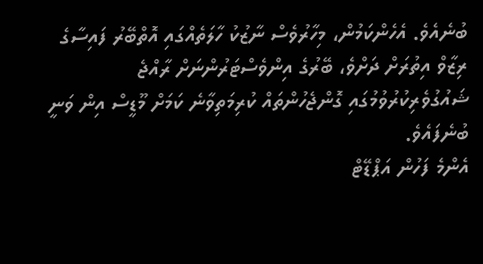ބުނެއެވެ. އެހެންކަމުން، މިހާރުވެސް ނާޒުކު ހާލަތެއްގައި އޮތްބޭރު ފައިސާގެ ރިޒާވް އިތުރަށް ދަށްވެ، ބޭރުގެ އިންވެސްޓަރުންނަށް ރާއްޖެ ޝައުގުވެރިކުރުވުމުގައި ގޮންޖެހުންތައް ކުރިމަތިވާނެ ކަމަށް މޫޑީސް އިން ވަނީ ބުނެފައެވެ.
އެންމެ ފަހުން އަޕްޑޭޓް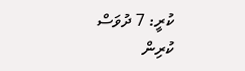ކުރީ: 7 ދުވަސް ކުރިން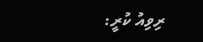ރިވިއު ކުރީ: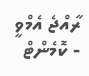ރާއްޖެ އެމްވީ
- ކޮމެންޓް